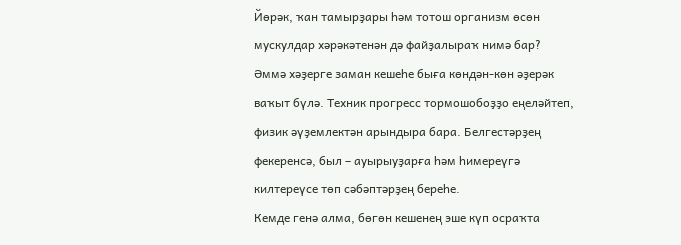Йөрәк, ҡан тамырҙары һәм тотош организм өсөн мускулдар хәрәкәтенән дә файҙалыраҡ нимә бар? Әммә хәҙерге заман кешеһе быға көндән-көн әҙерәк ваҡыт бүлә. Техник прогресс тормошобоҙҙо еңеләйтеп, физик әүҙемлектән арындыра бара. Белгестәрҙең фекеренсә, был – ауырыуҙарға һәм һимереүгә килтереүсе төп сәбәптәрҙең береһе.
Кемде генә алма, бөгөн кешенең эше күп осраҡта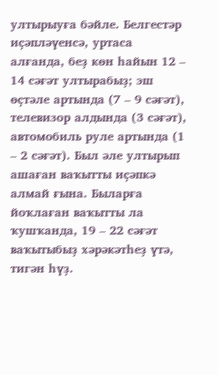ултырыуға бәйле. Белгестәр иҫәпләүенсә, уртаса алғанда, беҙ көн һайын 12 – 14 сәғәт ултырабыҙ; эш өҫтәле артында (7 – 9 сәғәт), телевизор алдында (3 сәғәт), автомобиль руле артында (1 – 2 сәғәт). Был әле ултырып ашаған ваҡытты иҫәпкә алмай ғына. Быларға йоҡлаған ваҡытты ла ҡушҡанда, 19 – 22 сәғәт ваҡытыбыҙ хәрәкәтһеҙ үтә, тигән һүҙ.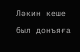Ләкин кеше был донъяға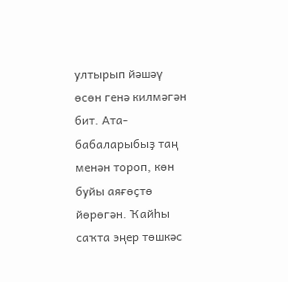ултырып йәшәү өсөн генә килмәгән бит. Ата-бабаларыбыҙ таң менән тороп, көн буйы аяғөҫтө йөрөгән. Ҡайһы саҡта эңер төшкәс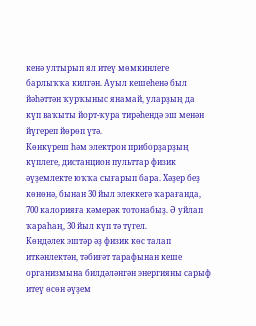кенә ултырып ял итеү мөмкинлеге барлыҡҡа килгән. Ауыл кешеһенә был йәһәттән ҡурҡыныс янамай, уларҙың да күп ваҡыты йорт-ҡура тирәһендә эш менән йүгереп йөрөп үтә.
Көнкүреш һәм электрон приборҙарҙың күплеге, дистанцион пульттар физик әүҙемлекте юҡҡа сығарып бара. Хәҙер беҙ көнөнә, бынан 30 йыл элеккегә ҡарағанда, 700 калорияға кәмерәк тотонабыҙ. Ә уйлап ҡараһаң, 30 йыл күп тә түгел.
Көндәлек эштәр әҙ физик көс талап иткәнлектән, тәбиғәт тарафынан кеше организмына билдәләнгән энергияны сарыф итеү өсөн әүҙем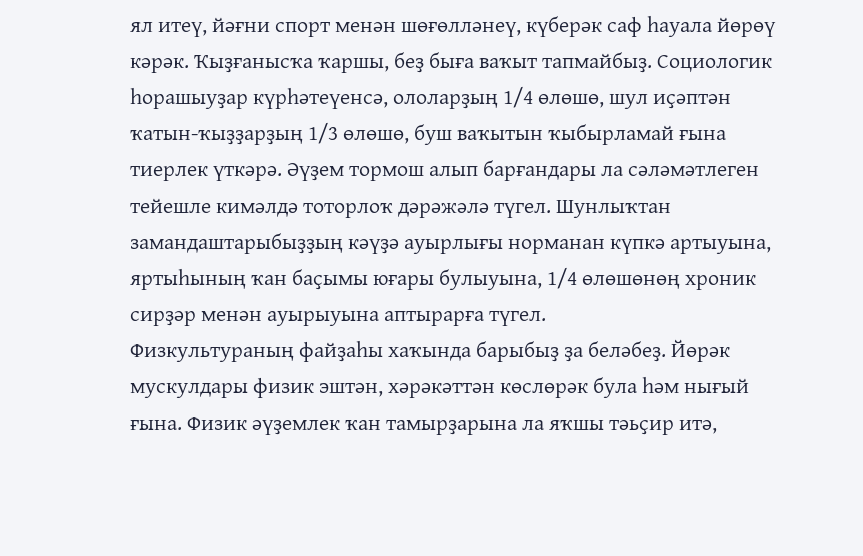ял итеү, йәғни спорт менән шөғөлләнеү, күберәк саф һауала йөрөү кәрәк. Ҡыҙғанысҡа ҡаршы, беҙ быға ваҡыт тапмайбыҙ. Социологик һорашыуҙар күрһәтеүенсә, ололарҙың 1/4 өлөшө, шул иҫәптән ҡатын-ҡыҙҙарҙың 1/3 өлөшө, буш ваҡытын ҡыбырламай ғына тиерлек үткәрә. Әүҙем тормош алып барғандары ла сәләмәтлеген тейешле кимәлдә тоторлоҡ дәрәжәлә түгел. Шунлыҡтан замандаштарыбыҙҙың кәүҙә ауырлығы норманан күпкә артыуына, яртыһының ҡан баҫымы юғары булыуына, 1/4 өлөшөнөң хроник сирҙәр менән ауырыуына аптырарға түгел.
Физкультураның файҙаһы хаҡында барыбыҙ ҙа беләбеҙ. Йөрәк мускулдары физик эштән, хәрәкәттән көслөрәк була һәм нығый ғына. Физик әүҙемлек ҡан тамырҙарына ла яҡшы тәьҫир итә,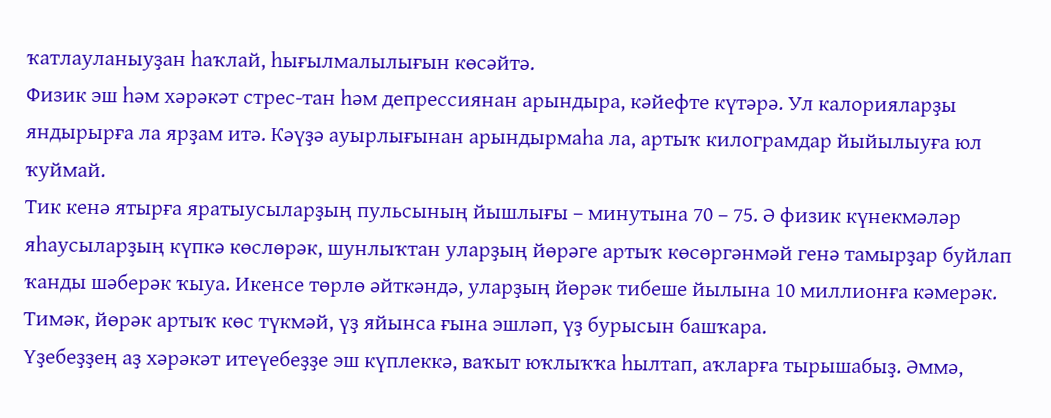ҡатлауланыуҙан һаҡлай, һығылмалылығын көсәйтә.
Физик эш һәм хәрәкәт стрес-тан һәм депрессиянан арындыра, кәйефте күтәрә. Ул калорияларҙы яндырырға ла ярҙам итә. Кәүҙә ауырлығынан арындырмаһа ла, артыҡ килограмдар йыйылыуға юл ҡуймай.
Тик кенә ятырға яратыусыларҙың пульсының йышлығы – минутына 70 – 75. Ә физик күнекмәләр яһаусыларҙың күпкә көслөрәк, шунлыҡтан уларҙың йөрәге артыҡ көсөргәнмәй генә тамырҙар буйлап ҡанды шәберәк ҡыуа. Икенсе төрлө әйткәндә, уларҙың йөрәк тибеше йылына 10 миллионға кәмерәк. Тимәк, йөрәк артыҡ көс түкмәй, үҙ яйынса ғына эшләп, үҙ бурысын башҡара.
Үҙебеҙҙең аҙ хәрәкәт итеүебеҙҙе эш күплеккә, ваҡыт юҡлыҡҡа һылтап, аҡларға тырышабыҙ. Әммә,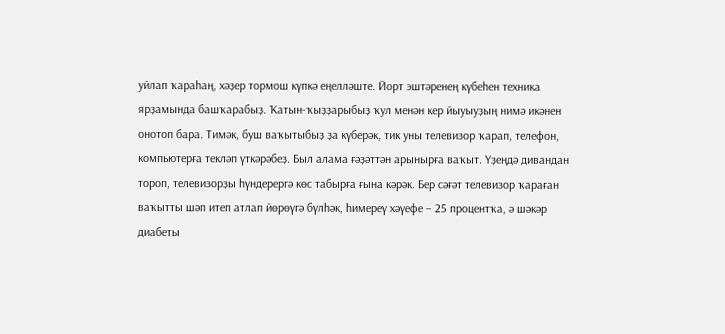уйлап ҡараһаң, хәҙер тормош күпкә еңелләште. Йорт эштәренең күбеһен техника ярҙамында башҡарабыҙ. Ҡатын-ҡыҙҙарыбыҙ ҡул менән кер йыуыуҙың нимә икәнен онотоп бара. Тимәк, буш ваҡытыбыҙ ҙа күберәк, тик уны телевизор ҡарап, телефон, компьютерға текләп үткәрәбеҙ. Был алама ғәҙәттән арынырға ваҡыт. Үҙеңдә дивандан тороп, телевизорҙы һүндерергә көс табырға ғына кәрәк. Бер сәғәт телевизор ҡараған ваҡытты шәп итеп атлап йөрөүгә бүлһәк, һимереү хәүефе – 25 процентҡа, ә шәкәр диабеты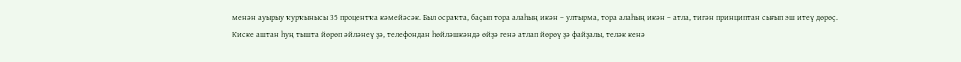менән ауырыу ҡурҡынысы 35 процентҡа кәмейәсәк. Был осраҡта, баҫып тора алаһың икән – ултырма, тора алаһың икән – атла, тигән принциптан сығып эш итеү дөрөҫ.
Киске аштан һуң тышта йөрөп әйләнеү ҙә, телефондан һөйләшкәндә өйҙә генә атлап йөрөү ҙә файҙалы, теләк кенә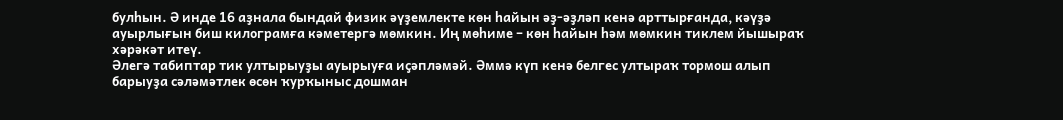булһын. Ә инде 16 аҙнала бындай физик әүҙемлекте көн һайын әҙ-әҙләп кенә арттырғанда, кәүҙә ауырлығын биш килограмға кәметергә мөмкин. Иң мөһиме – көн һайын һәм мөмкин тиклем йышыраҡ хәрәкәт итеү.
Әлегә табиптар тик ултырыуҙы ауырыуға иҫәпләмәй. Әммә күп кенә белгес ултыраҡ тормош алып барыуҙа сәләмәтлек өсөн ҡурҡыныс дошман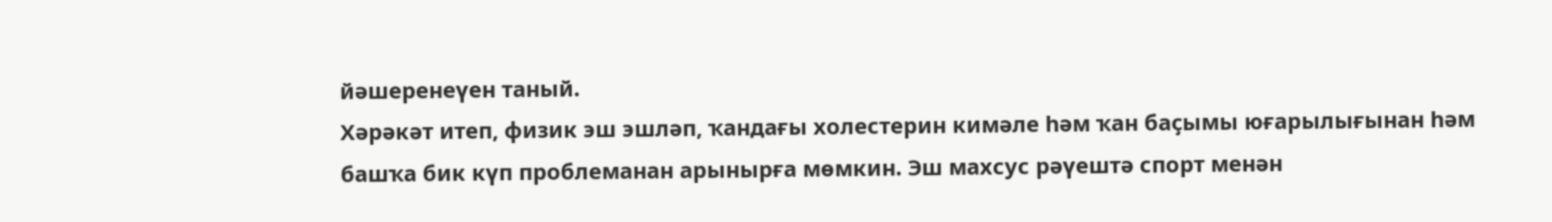йәшеренеүен таный.
Хәрәкәт итеп, физик эш эшләп, ҡандағы холестерин кимәле һәм ҡан баҫымы юғарылығынан һәм башҡа бик күп проблеманан арынырға мөмкин. Эш махсус рәүештә спорт менән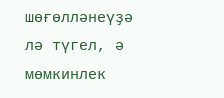шөғөлләнеүҙә лә түгел, ә мөмкинлек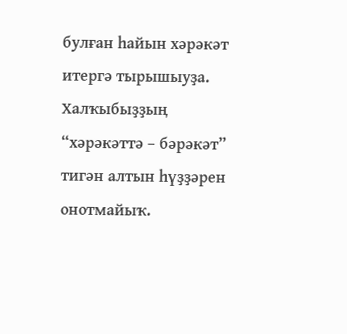булған һайын хәрәкәт итергә тырышыуҙа.
Халҡыбыҙҙың “хәрәкәттә – бәрәкәт” тигән алтын һүҙҙәрен онотмайыҡ.